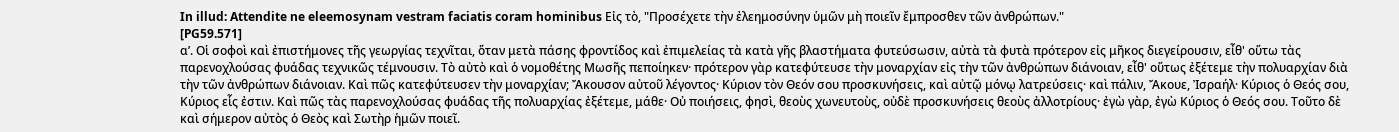In illud: Attendite ne eleemosynam vestram faciatis coram hominibus Εἰς τὸ, "Προσέχετε τὴν ἐλεημοσύνην ὑμῶν μὴ ποιεῖν ἔμπροσθεν τῶν ἀνθρώπων."
[PG59.571]
αʹ. Οἱ σοφοὶ καὶ ἐπιστήμονες τῆς γεωργίας τεχνῖται, ὅταν μετὰ πάσης φροντίδος καὶ ἐπιμελείας τὰ κατὰ γῆς βλαστήματα φυτεύσωσιν, αὐτὰ τὰ φυτὰ πρότερον εἰς μῆκος διεγείρουσιν, εἶθ' οὕτω τὰς παρενοχλούσας φυάδας τεχνικῶς τέμνουσιν. Τὸ αὐτὸ καὶ ὁ νομοθέτης Μωσῆς πεποίηκεν· πρότερον γὰρ κατεφύτευσε τὴν μοναρχίαν εἰς τὴν τῶν ἀνθρώπων διάνοιαν, εἶθ' οὕτως ἐξέτεμε τὴν πολυαρχίαν διὰ τὴν τῶν ἀνθρώπων διάνοιαν. Καὶ πῶς κατεφύτευσεν τὴν μοναρχίαν; Ἄκουσον αὐτοῦ λέγοντος· Κύριον τὸν Θεόν σου προσκυνήσεις, καὶ αὐτῷ μόνῳ λατρεύσεις· καὶ πάλιν, Ἄκουε, Ἰσραήλ· Κύριος ὁ Θεός σου, Κύριος εἷς ἐστιν. Καὶ πῶς τὰς παρενοχλούσας φυάδας τῆς πολυαρχίας ἐξέτεμε, μάθε· Οὐ ποιήσεις, φησὶ, θεοὺς χωνευτοὺς, οὐδὲ προσκυνήσεις θεοὺς ἀλλοτρίους· ἐγὼ γὰρ, ἐγὼ Κύριος ὁ Θεός σου. Τοῦτο δὲ καὶ σήμερον αὐτὸς ὁ Θεὸς καὶ Σωτὴρ ἡμῶν ποιεῖ.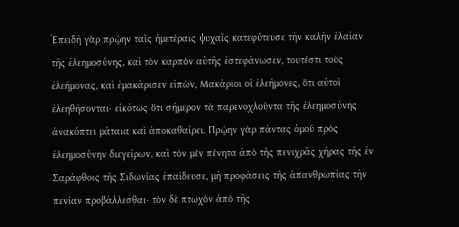Ἐπειδὴ γὰρ πρῴην ταῖς ἡμετέραις ψυχαῖς κατεφύτευσε τὴν καλὴν ἐλαίαν τῆς ἐλεημοσύνης, καὶ τὸν καρπὸν αὐτῆς ἐστεφάνωσεν, τουτέστι τοὺς ἐλεήμονας, καὶ ἐμακάρισεν εἰπὼν, Μακάριοι οἱ ἐλεήμονες, ὅτι αὐτοὶ ἐλεηθήσονται· εἰκότως ὅτι σήμερον τὰ παρενοχλοῦντα τῆς ἐλεημοσύνης ἀνακόπτει μάταια καὶ ἀποκαθαίρει. Πρῴην γὰρ πάντας ὁμοῦ πρὸς ἐλεημοσύνην διεγείρων, καὶ τὸν μὲν πένητα ἀπὸ τῆς πενιχρᾶς χήρας τῆς ἐν Σαράφθοις τῆς Σιδωνίας ἐπαίδευσε, μὴ προφάσεις τῆς ἀπανθρωπίας τὴν πενίαν προβάλλεσθαι· τὸν δὲ πτωχὸν ἀπὸ τῆς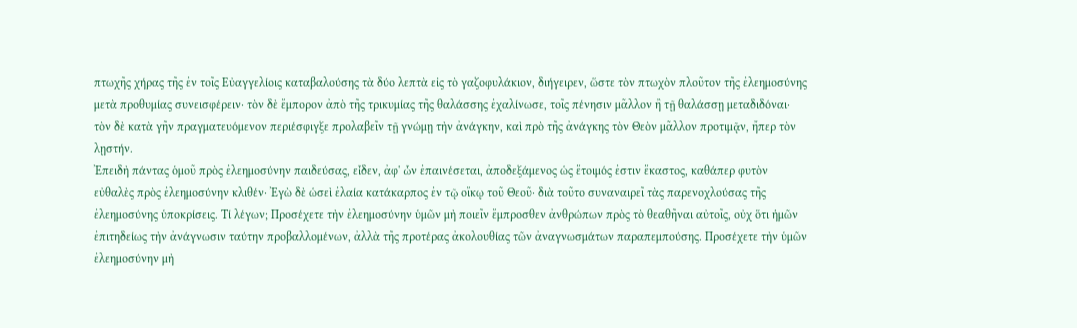πτωχῆς χήρας τῆς ἐν τοῖς Εὐαγγελίοις καταβαλούσης τὰ δύο λεπτὰ εἰς τὸ γαζοφυλάκιον, διήγειρεν, ὥστε τὸν πτωχὸν πλοῦτον τῆς ἐλεημοσύνης μετὰ προθυμίας συνεισφέρειν· τὸν δὲ ἔμπορον ἀπὸ τῆς τρικυμίας τῆς θαλάσσης ἐχαλίνωσε, τοῖς πένησιν μᾶλλον ἢ τῇ θαλάσσῃ μεταδιδόναι· τὸν δὲ κατὰ γῆν πραγματευόμενον περιέσφιγξε προλαβεῖν τῇ γνώμῃ τὴν ἀνάγκην, καὶ πρὸ τῆς ἀνάγκης τὸν Θεὸν μᾶλλον προτιμᾷν, ἤπερ τὸν λῃστήν.
Ἐπειδὴ πάντας ὁμοῦ πρὸς ἐλεημοσύνην παιδεύσας, εἶδεν, ἀφ' ὧν ἐπαινέσεται, ἀποδεξάμενος ὡς ἕτοιμός ἐστιν ἕκαστος, καθάπερ φυτὸν εὐθαλὲς πρὸς ἐλεημοσύνην κλιθέν· Ἐγὼ δὲ ὡσεὶ ἐλαία κατάκαρπος ἐν τῷ οἴκῳ τοῦ Θεοῦ· διὰ τοῦτο συναναιρεῖ τὰς παρενοχλούσας τῆς ἐλεημοσύνης ὑποκρίσεις. Τί λέγων; Προσέχετε τὴν ἐλεημοσύνην ὑμῶν μὴ ποιεῖν ἔμπροσθεν ἀνθρώπων πρὸς τὸ θεαθῆναι αὐτοῖς, οὐχ ὅτι ἡμῶν ἐπιτηδείως τὴν ἀνάγνωσιν ταύτην προβαλλομένων, ἀλλὰ τῆς προτέρας ἀκολουθίας τῶν ἀναγνωσμάτων παραπεμπούσης. Προσέχετε τὴν ὑμῶν ἐλεημοσύνην μὴ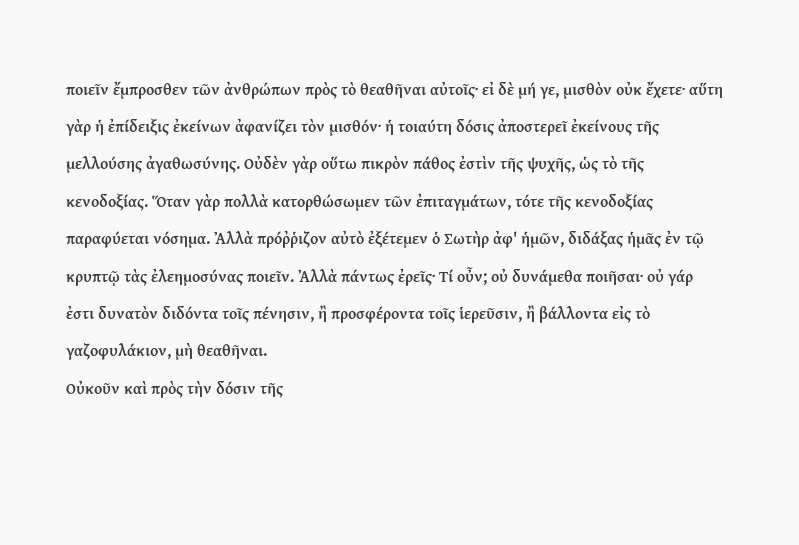ποιεῖν ἔμπροσθεν τῶν ἀνθρώπων πρὸς τὸ θεαθῆναι αὐτοῖς· εἰ δὲ μή γε, μισθὸν οὐκ ἔχετε· αὕτη γὰρ ἡ ἐπίδειξις ἐκείνων ἀφανίζει τὸν μισθόν· ἡ τοιαύτη δόσις ἀποστερεῖ ἐκείνους τῆς μελλούσης ἀγαθωσύνης. Οὐδὲν γὰρ οὕτω πικρὸν πάθος ἐστὶν τῆς ψυχῆς, ὡς τὸ τῆς κενοδοξίας. Ὅταν γὰρ πολλὰ κατορθώσωμεν τῶν ἐπιταγμάτων, τότε τῆς κενοδοξίας παραφύεται νόσημα. Ἀλλὰ πρόῤῥιζον αὐτὸ ἐξέτεμεν ὁ Σωτὴρ ἀφ' ἡμῶν, διδάξας ἡμᾶς ἐν τῷ κρυπτῷ τὰς ἐλεημοσύνας ποιεῖν. Ἀλλὰ πάντως ἐρεῖς· Τί οὖν; οὐ δυνάμεθα ποιῆσαι· οὐ γάρ ἐστι δυνατὸν διδόντα τοῖς πένησιν, ἢ προσφέροντα τοῖς ἱερεῦσιν, ἢ βάλλοντα εἰς τὸ γαζοφυλάκιον, μὴ θεαθῆναι.
Οὐκοῦν καὶ πρὸς τὴν δόσιν τῆς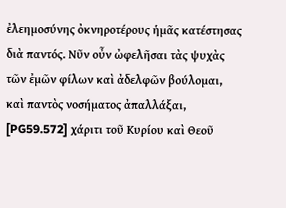ἐλεημοσύνης ὀκνηροτέρους ἡμᾶς κατέστησας διὰ παντός. Νῦν οὖν ὠφελῆσαι τὰς ψυχὰς τῶν ἐμῶν φίλων καὶ ἀδελφῶν βούλομαι, καὶ παντὸς νοσήματος ἀπαλλάξαι, [PG59.572] χάριτι τοῦ Κυρίου καὶ Θεοῦ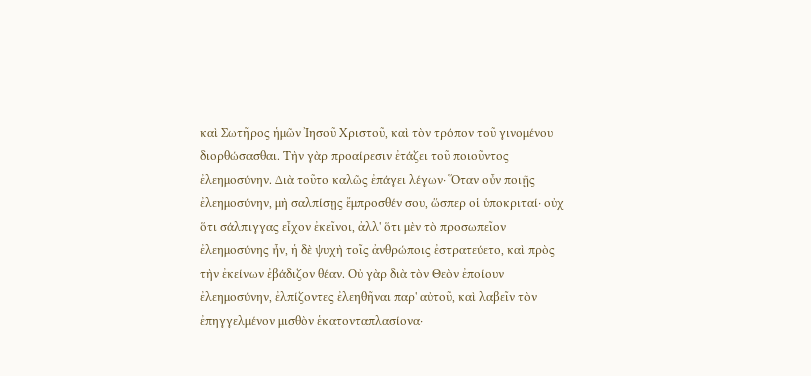καὶ Σωτῆρος ἡμῶν Ἰησοῦ Χριστοῦ, καὶ τὸν τρόπον τοῦ γινομένου διορθώσασθαι. Τὴν γὰρ προαίρεσιν ἐτάζει τοῦ ποιοῦντος ἐλεημοσύνην. ∆ιὰ τοῦτο καλῶς ἐπάγει λέγων· Ὅταν οὖν ποιῇς ἐλεημοσύνην, μὴ σαλπίσῃς ἔμπροσθέν σου, ὥσπερ οἱ ὑποκριταί· οὐχ ὅτι σάλπιγγας εἶχον ἐκεῖνοι, ἀλλ' ὅτι μὲν τὸ προσωπεῖον ἐλεημοσύνης ἦν, ἡ δὲ ψυχὴ τοῖς ἀνθρώποις ἐστρατεύετο, καὶ πρὸς τὴν ἐκείνων ἐβάδιζον θέαν. Οὐ γὰρ διὰ τὸν Θεὸν ἐποίουν ἐλεημοσύνην, ἐλπίζοντες ἐλεηθῆναι παρ' αὐτοῦ, καὶ λαβεῖν τὸν ἐπηγγελμένον μισθὸν ἑκατονταπλασίονα·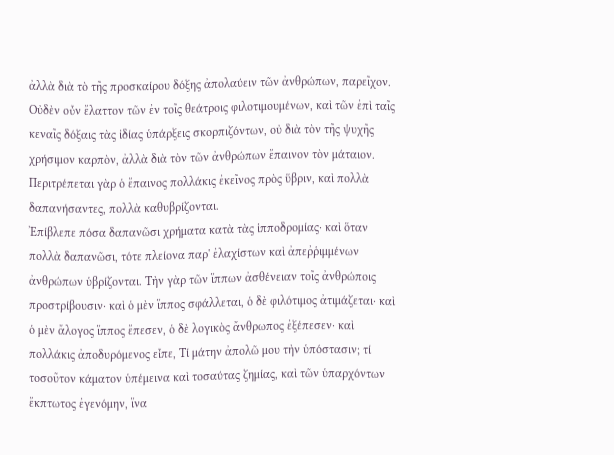ἀλλὰ διὰ τὸ τῆς προσκαίρου δόξης ἀπολαύειν τῶν ἀνθρώπων, παρεῖχον. Οὐδὲν οὖν ἔλαττον τῶν ἐν τοῖς θεάτροις φιλοτιμουμένων, καὶ τῶν ἐπὶ ταῖς κεναῖς δόξαις τὰς ἰδίας ὑπάρξεις σκορπιζόντων, οὐ διὰ τὸν τῆς ψυχῆς χρήσιμον καρπὸν, ἀλλὰ διὰ τὸν τῶν ἀνθρώπων ἔπαινον τὸν μάταιον. Περιτρέπεται γὰρ ὁ ἔπαινος πολλάκις ἐκεῖνος πρὸς ὕβριν, καὶ πολλὰ δαπανήσαντες, πολλὰ καθυβρίζονται.
Ἐπίβλεπε πόσα δαπανῶσι χρήματα κατὰ τὰς ἱπποδρομίας· καὶ ὅταν πολλὰ δαπανῶσι, τότε πλείονα παρ' ἐλαχίστων καὶ ἀπεῤῥιμμένων ἀνθρώπων ὑβρίζονται. Τὴν γὰρ τῶν ἵππων ἀσθένειαν τοῖς ἀνθρώποις προστρίβουσιν· καὶ ὁ μὲν ἵππος σφάλλεται, ὁ δὲ φιλότιμος ἀτιμάζεται· καὶ ὁ μὲν ἄλογος ἵππος ἔπεσεν, ὁ δὲ λογικὸς ἄνθρωπος ἐξέπεσεν· καὶ πολλάκις ἀποδυρόμενος εἶπε, Τί μάτην ἀπολῶ μου τὴν ὑπόστασιν; τί τοσοῦτον κάματον ὑπέμεινα καὶ τοσαύτας ζημίας, καὶ τῶν ὑπαρχόντων ἔκπτωτος ἐγενόμην, ἵνα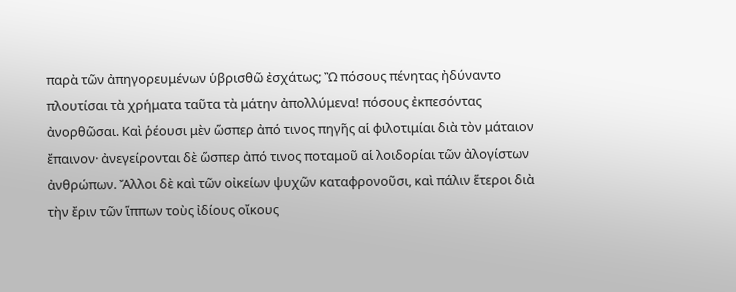παρὰ τῶν ἀπηγορευμένων ὑβρισθῶ ἐσχάτως; Ὢ πόσους πένητας ἠδύναντο πλουτίσαι τὰ χρήματα ταῦτα τὰ μάτην ἀπολλύμενα! πόσους ἐκπεσόντας ἀνορθῶσαι. Καὶ ῥέουσι μὲν ὥσπερ ἀπό τινος πηγῆς αἱ φιλοτιμίαι διὰ τὸν μάταιον ἔπαινον· ἀνεγείρονται δὲ ὥσπερ ἀπό τινος ποταμοῦ αἱ λοιδορίαι τῶν ἀλογίστων ἀνθρώπων. Ἄλλοι δὲ καὶ τῶν οἰκείων ψυχῶν καταφρονοῦσι, καὶ πάλιν ἕτεροι διὰ τὴν ἔριν τῶν ἵππων τοὺς ἰδίους οἴκους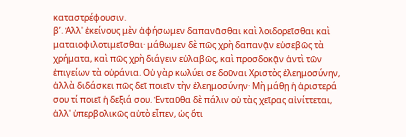καταστρέφουσιν.
βʹ. Ἀλλ' ἐκείνους μὲν ἀφήσωμεν δαπανᾶσθαι καὶ λοιδορεῖσθαι καὶ ματαιοφιλοτιμεῖσθαι· μάθωμεν δὲ πῶς χρὴ δαπανᾷν εὐσεβῶς τὰ χρήματα, καὶ πῶς χρὴ διάγειν εὐλαβῶς, καὶ προσδοκᾷν ἀντὶ τῶν ἐπιγείων τὰ οὐράνια. Οὐ γὰρ κωλύει σε δοῦναι Χριστὸς ἐλεημοσύνην, ἀλλὰ διδάσκει πῶς δεῖ ποιεῖν τὴν ἐλεημοσύνην· Μὴ μάθῃ ἡ ἀριστερά σου τί ποιεῖ ἡ δεξιά σου. Ἐνταῦθα δὲ πάλιν οὐ τὰς χεῖρας αἰνίττεται, ἀλλ' ὑπερβολικῶς αὐτὸ εἶπεν, ὡς ὅτι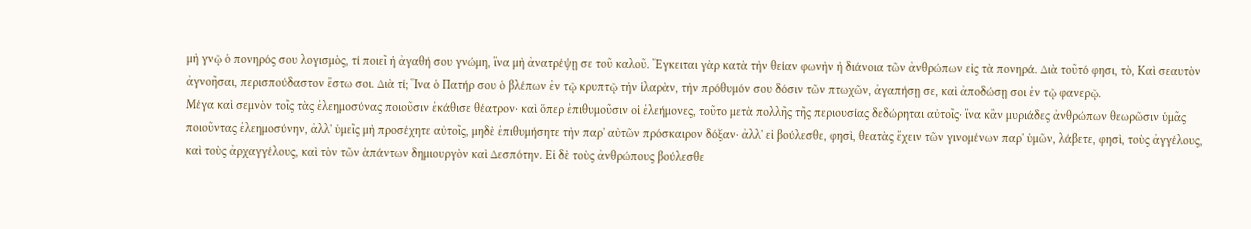μὴ γνῷ ὁ πονηρός σου λογισμὸς, τί ποιεῖ ἡ ἀγαθή σου γνώμη, ἵνα μὴ ἀνατρέψῃ σε τοῦ καλοῦ. Ἔγκειται γὰρ κατὰ τὴν θείαν φωνὴν ἡ διάνοια τῶν ἀνθρώπων εἰς τὰ πονηρά. ∆ιὰ τοῦτό φησι, τὸ, Καὶ σεαυτὸν ἀγνοῆσαι, περισπούδαστον ἔστω σοι. ∆ιὰ τί; Ἵνα ὁ Πατήρ σου ὁ βλέπων ἐν τῷ κρυπτῷ τὴν ἱλαρὰν, τὴν πρόθυμόν σου δόσιν τῶν πτωχῶν, ἀγαπήσῃ σε, καὶ ἀποδώσῃ σοι ἐν τῷ φανερῷ.
Μέγα καὶ σεμνὸν τοῖς τὰς ἐλεημοσύνας ποιοῦσιν ἐκάθισε θέατρον· καὶ ὅπερ ἐπιθυμοῦσιν οἱ ἐλεήμονες, τοῦτο μετὰ πολλῆς τῆς περιουσίας δεδώρηται αὐτοῖς· ἵνα κἂν μυριάδες ἀνθρώπων θεωρῶσιν ὑμᾶς ποιοῦντας ἐλεημοσύνην, ἀλλ' ὑμεῖς μὴ προσέχητε αὐτοῖς, μηδὲ ἐπιθυμήσητε τὴν παρ' αὐτῶν πρόσκαιρον δόξαν· ἀλλ' εἰ βούλεσθε, φησὶ, θεατὰς ἔχειν τῶν γινομένων παρ' ὑμῶν, λάβετε, φησὶ, τοὺς ἀγγέλους, καὶ τοὺς ἀρχαγγέλους, καὶ τὸν τῶν ἁπάντων δημιουργὸν καὶ ∆εσπότην. Εἰ δὲ τοὺς ἀνθρώπους βούλεσθε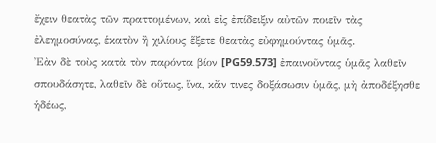ἔχειν θεατὰς τῶν πραττομένων, καὶ εἰς ἐπίδειξιν αὐτῶν ποιεῖν τὰς ἐλεημοσύνας, ἑκατὸν ἢ χιλίους ἕξετε θεατὰς εὐφημούντας ὑμᾶς.
Ἐὰν δὲ τοὺς κατὰ τὸν παρόντα βίον [PG59.573] ἐπαινοῦντας ὑμᾶς λαθεῖν σπουδάσητε, λαθεῖν δὲ οὕτως, ἵνα, κἄν τινες δοξάσωσιν ὑμᾶς, μὴ ἀποδέξησθε ἡδέως,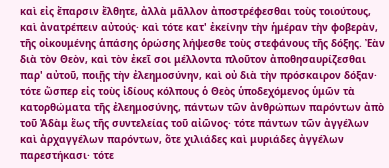καὶ εἰς ἔπαρσιν ἔλθητε, ἀλλὰ μᾶλλον ἀποστρέφεσθαι τοὺς τοιούτους, καὶ ἀνατρέπειν αὐτούς· καὶ τότε κατ' ἐκείνην τὴν ἡμέραν τὴν φοβερὰν, τῆς οἰκουμένης ἁπάσης ὁρώσης λήψεσθε τοὺς στεφάνους τῆς δόξης. Ἐὰν διὰ τὸν Θεὸν, καὶ τὸν ἐκεῖ σοι μέλλοντα πλοῦτον ἀποθησαυρίζεσθαι παρ' αὐτοῦ, ποιῇς τὴν ἐλεημοσύνην, καὶ οὐ διὰ τὴν πρόσκαιρον δόξαν· τότε ὥσπερ εἰς τοὺς ἰδίους κόλπους ὁ Θεὸς ὑποδεχόμενος ὑμῶν τὰ κατορθώματα τῆς ἐλεημοσύνης, πάντων τῶν ἀνθρώπων παρόντων ἀπὸ τοῦ Ἀδὰμ ἕως τῆς συντελείας τοῦ αἰῶνος· τότε πάντων τῶν ἀγγέλων καὶ ἀρχαγγέλων παρόντων, ὅτε χιλιάδες καὶ μυριάδες ἀγγέλων παρεστήκασι· τότε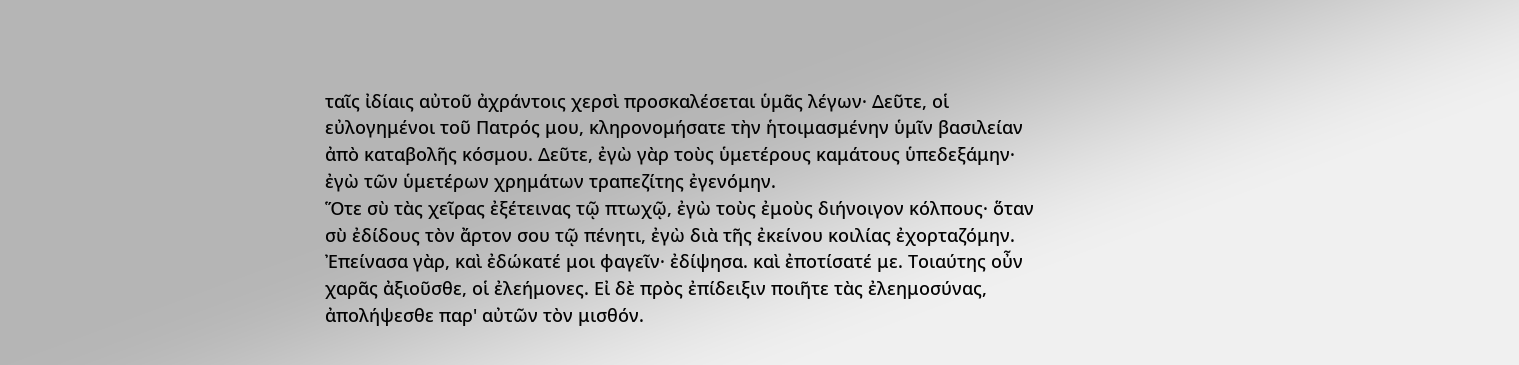ταῖς ἰδίαις αὐτοῦ ἀχράντοις χερσὶ προσκαλέσεται ὑμᾶς λέγων· ∆εῦτε, οἱ εὐλογημένοι τοῦ Πατρός μου, κληρονομήσατε τὴν ἡτοιμασμένην ὑμῖν βασιλείαν ἀπὸ καταβολῆς κόσμου. ∆εῦτε, ἐγὼ γὰρ τοὺς ὑμετέρους καμάτους ὑπεδεξάμην· ἐγὼ τῶν ὑμετέρων χρημάτων τραπεζίτης ἐγενόμην.
Ὅτε σὺ τὰς χεῖρας ἐξέτεινας τῷ πτωχῷ, ἐγὼ τοὺς ἐμοὺς διήνοιγον κόλπους· ὅταν σὺ ἐδίδους τὸν ἄρτον σου τῷ πένητι, ἐγὼ διὰ τῆς ἐκείνου κοιλίας ἐχορταζόμην. Ἐπείνασα γὰρ, καὶ ἐδώκατέ μοι φαγεῖν· ἐδίψησα. καὶ ἐποτίσατέ με. Τοιαύτης οὖν χαρᾶς ἀξιοῦσθε, οἱ ἐλεήμονες. Εἰ δὲ πρὸς ἐπίδειξιν ποιῆτε τὰς ἐλεημοσύνας, ἀπολήψεσθε παρ' αὐτῶν τὸν μισθόν.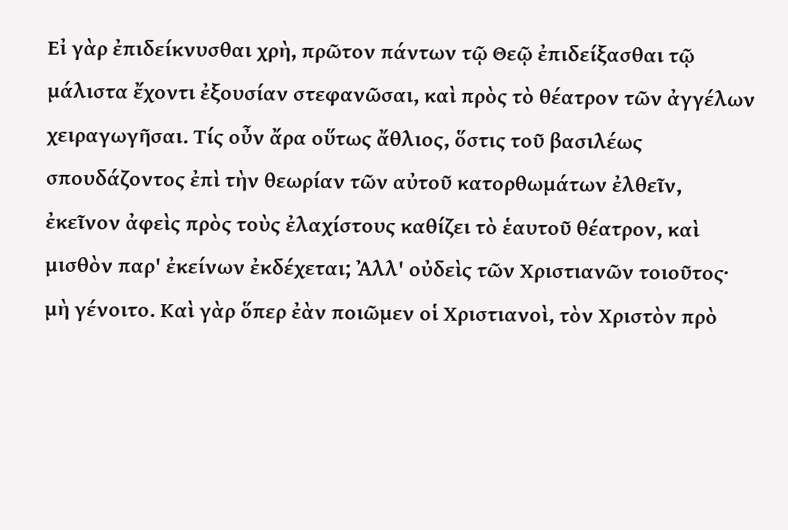Εἰ γὰρ ἐπιδείκνυσθαι χρὴ, πρῶτον πάντων τῷ Θεῷ ἐπιδείξασθαι τῷ μάλιστα ἔχοντι ἐξουσίαν στεφανῶσαι, καὶ πρὸς τὸ θέατρον τῶν ἀγγέλων χειραγωγῆσαι. Τίς οὖν ἄρα οὕτως ἄθλιος, ὅστις τοῦ βασιλέως σπουδάζοντος ἐπὶ τὴν θεωρίαν τῶν αὐτοῦ κατορθωμάτων ἐλθεῖν, ἐκεῖνον ἀφεὶς πρὸς τοὺς ἐλαχίστους καθίζει τὸ ἑαυτοῦ θέατρον, καὶ μισθὸν παρ' ἐκείνων ἐκδέχεται; Ἀλλ' οὐδεὶς τῶν Χριστιανῶν τοιοῦτος· μὴ γένοιτο. Καὶ γὰρ ὅπερ ἐὰν ποιῶμεν οἱ Χριστιανοὶ, τὸν Χριστὸν πρὸ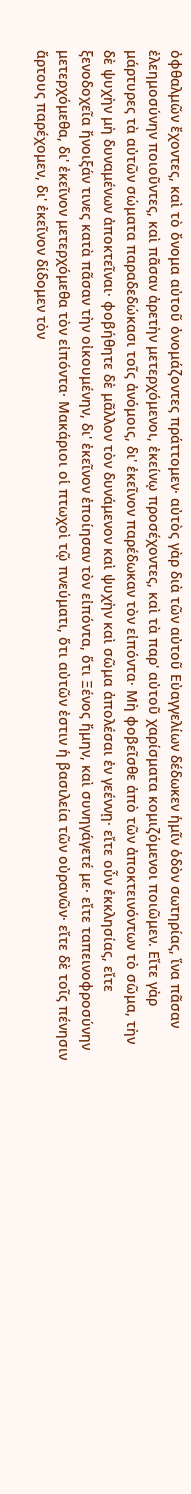ὀφθαλμῶν ἔχοντες, καὶ τὸ ὄνομα αὐτοῦ ὀνομάζοντες πράττομεν· αὐτὸς γὰρ διὰ τῶν αὐτοῦ Εὐαγγελίων δέδωκεν ἡμῖν ὁδὸν σωτηρίας, ἵνα πᾶσαν ἐλεημοσύνην ποιοῦντες, καὶ πᾶσαν ἀρετὴν μετερχόμενοι, ἐκείνῳ προσέχοντες, καὶ τὰ παρ' αὐτοῦ χαρίσματα κομιζόμενοι ποιῶμεν. Εἴτε γὰρ μάρτυρες τὰ αὐτῶν σώματα παραδεδώκασι τοῖς ἀνόμοις, δι' ἐκεῖνον παρέδωκαν τὸν εἰπόντα· Μὴ φοβεῖσθε ἀπὸ τῶν ἀποκτεινόντων τὸ σῶμα, τὴν δὲ ψυχὴν μὴ δυναμένων ἀποκτεῖναι· φοβήθητε δὲ μᾶλλον τὸν δυνάμενον καὶ ψυχὴν καὶ σῶμα ἀπολέσαι ἐν γεέννῃ· εἴτε οὖν ἐκκλησίας, εἴτε ξενοδοχεῖα ἤνοιξάν τινες κατὰ πᾶσαν τὴν οἰκουμένην, δι' ἐκεῖνον ἐποίησαν τὸν εἰπόντα, ὅτι Ξένος ἤμην, καὶ συνηγάγετέ με· εἴτε ταπεινοφροσύνην μετερχόμεθα, δι' ἐκεῖνον μετερχόμεθα τὸν εἰπόντα· Μακάριοι οἱ πτωχοὶ τῷ πνεύματι, ὅτι αὐτῶν ἐστιν ἡ βασιλεία τῶν οὐρανῶν· εἴτε δὲ τοῖς πένησιν ἄρτους παρέχομεν, δι' ἐκεῖνον δίδομεν τὸν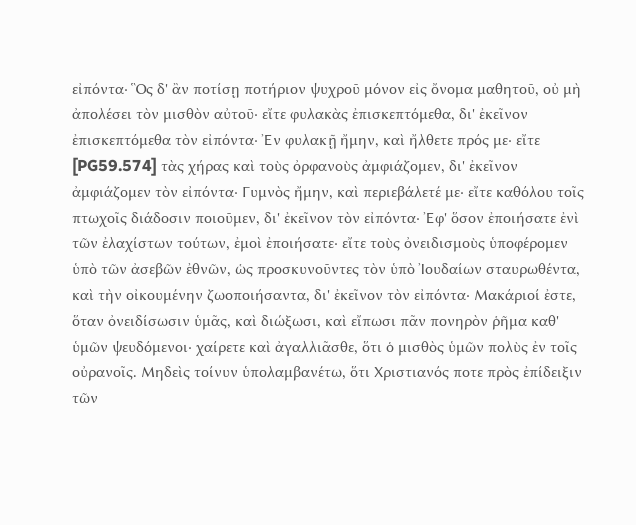εἰπόντα· Ὃς δ' ἂν ποτίσῃ ποτήριον ψυχροῦ μόνον εἰς ὄνομα μαθητοῦ, οὐ μὴ ἀπολέσει τὸν μισθὸν αὐτοῦ· εἴτε φυλακὰς ἐπισκεπτόμεθα, δι' ἐκεῖνον ἐπισκεπτόμεθα τὸν εἰπόντα· Ἐν φυλακῇ ἤμην, καὶ ἤλθετε πρός με· εἴτε [PG59.574] τὰς χήρας καὶ τοὺς ὀρφανοὺς ἀμφιάζομεν, δι' ἐκεῖνον ἀμφιάζομεν τὸν εἰπόντα· Γυμνὸς ἤμην, καὶ περιεβάλετέ με· εἴτε καθόλου τοῖς πτωχοῖς διάδοσιν ποιοῦμεν, δι' ἐκεῖνον τὸν εἰπόντα· Ἐφ' ὅσον ἐποιήσατε ἐνὶ τῶν ἐλαχίστων τούτων, ἐμοὶ ἐποιήσατε· εἴτε τοὺς ὀνειδισμοὺς ὑποφέρομεν ὑπὸ τῶν ἀσεβῶν ἐθνῶν, ὡς προσκυνοῦντες τὸν ὑπὸ Ἰουδαίων σταυρωθέντα, καὶ τὴν οἰκουμένην ζωοποιήσαντα, δι' ἐκεῖνον τὸν εἰπόντα· Μακάριοί ἐστε, ὅταν ὀνειδίσωσιν ὑμᾶς, καὶ διώξωσι, καὶ εἴπωσι πᾶν πονηρὸν ῥῆμα καθ' ὑμῶν ψευδόμενοι· χαίρετε καὶ ἀγαλλιᾶσθε, ὅτι ὁ μισθὸς ὑμῶν πολὺς ἐν τοῖς οὐρανοῖς. Μηδεὶς τοίνυν ὑπολαμβανέτω, ὅτι Χριστιανός ποτε πρὸς ἐπίδειξιν τῶν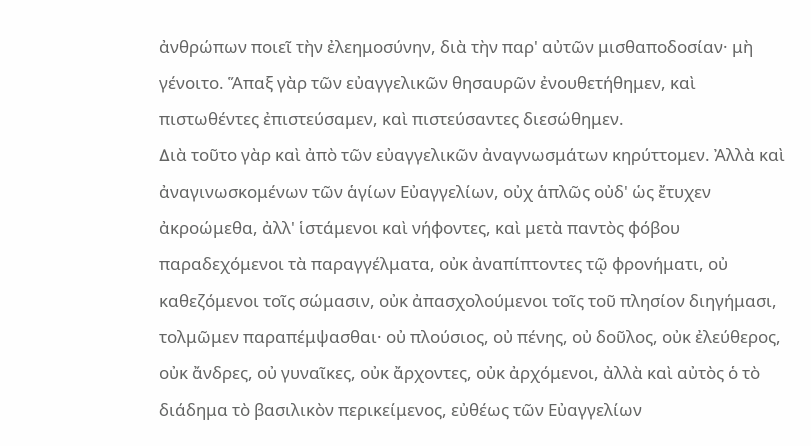ἀνθρώπων ποιεῖ τὴν ἐλεημοσύνην, διὰ τὴν παρ' αὐτῶν μισθαποδοσίαν· μὴ γένοιτο. Ἅπαξ γὰρ τῶν εὐαγγελικῶν θησαυρῶν ἐνουθετήθημεν, καὶ πιστωθέντες ἐπιστεύσαμεν, καὶ πιστεύσαντες διεσώθημεν.
∆ιὰ τοῦτο γὰρ καὶ ἀπὸ τῶν εὐαγγελικῶν ἀναγνωσμάτων κηρύττομεν. Ἀλλὰ καὶ ἀναγινωσκομένων τῶν ἁγίων Εὐαγγελίων, οὐχ ἁπλῶς οὐδ' ὡς ἔτυχεν ἀκροώμεθα, ἀλλ' ἱστάμενοι καὶ νήφοντες, καὶ μετὰ παντὸς φόβου παραδεχόμενοι τὰ παραγγέλματα, οὐκ ἀναπίπτοντες τῷ φρονήματι, οὐ καθεζόμενοι τοῖς σώμασιν, οὐκ ἀπασχολούμενοι τοῖς τοῦ πλησίον διηγήμασι, τολμῶμεν παραπέμψασθαι· οὐ πλούσιος, οὐ πένης, οὐ δοῦλος, οὐκ ἐλεύθερος, οὐκ ἄνδρες, οὐ γυναῖκες, οὐκ ἄρχοντες, οὐκ ἀρχόμενοι, ἀλλὰ καὶ αὐτὸς ὁ τὸ διάδημα τὸ βασιλικὸν περικείμενος, εὐθέως τῶν Εὐαγγελίων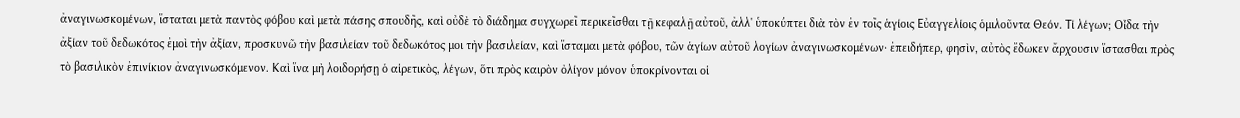ἀναγινωσκομένων, ἵσταται μετὰ παντὸς φόβου καὶ μετὰ πάσης σπουδῆς, καὶ οὐδὲ τὸ διάδημα συγχωρεῖ περικεῖσθαι τῇ κεφαλῇ αὐτοῦ, ἀλλ' ὑποκύπτει διὰ τὸν ἐν τοῖς ἁγίοις Εὐαγγελίοις ὁμιλοῦντα Θεόν. Τί λέγων; Οἶδα τὴν ἀξίαν τοῦ δεδωκότος ἐμοὶ τὴν ἀξίαν, προσκυνῶ τὴν βασιλείαν τοῦ δεδωκότος μοι τὴν βασιλείαν, καὶ ἵσταμαι μετὰ φόβου, τῶν ἁγίων αὐτοῦ λογίων ἀναγινωσκομένων· ἐπειδήπερ, φησὶν, αὐτὸς ἔδωκεν ἄρχουσιν ἵστασθαι πρὸς τὸ βασιλικὸν ἐπινίκιον ἀναγινωσκόμενον. Καὶ ἵνα μὴ λοιδορήσῃ ὁ αἱρετικὸς, λέγων, ὅτι πρὸς καιρὸν ὀλίγον μόνον ὑποκρίνονται οἱ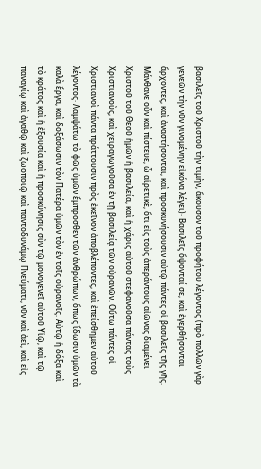βασιλεῖς τοῦ Χριστοῦ τὴν τιμὴν, ἄκουσον τοῦ προφήτου λέγοντος (πρὸ πολλῶν γὰρ γενεῶν τὴν νῦν γινομένην εἰκόνα λέγει)· Βασιλεῖς ὄψονταί σε, καὶ ἐγερθήσονται ἄρχοντες, καὶ ἀναστήσονται, καὶ προσκυνήσουσιν αὐτῷ πάντες οἱ βασιλεῖς τῆς γῆς.
Μάνθανε οὖν καὶ πίστευε, ὦ αἱρετικὲ, ὅτι εἰς τοὺς ἀπεράντους αἰῶνας διαμένει Χριστοῦ τοῦ Θεοῦ ἡμῶν ἡ βασιλεία, καὶ ἡ χάρις αὐτοῦ στεφανοῦσα πάντας τοὺς Χριστιανοὺς, καὶ χειραγωγοῦσα ἐν τῇ βασιλείᾳ τῶν οὐρανῶν. Οὕτω πάντες οἱ Χριστιανοὶ πάντα πράττουσιν πρὸς ἐκεῖνον ἀποβλέποντες, καὶ ἐπείσθημεν αὐτοῦ λέγοντος· Λαμψάτω τὸ φῶς ὑμῶν ἔμπροσθεν τῶν ἀνθρώπων, ὅπως ἴδωσιν ὑμῶν τὰ καλὰ ἔργα, καὶ δοξάσωσιν τὸν Πατέρα ὑμῶν τὸν ἐν τοῖς οὐρανοῖς. Αὐτῷ ἡ δόξα καὶ τὸ κράτος καὶ ἡ ἐξουσία καὶ ἡ προσκύνησις σὺν τῷ μονογενεῖ αὐτοῦ Υἱῷ, καὶ τῷ παναγίῳ καὶ ἀγαθῷ καὶ ζωοποιῷ καὶ παντοδυνάμῳ Πνεύματι, νῦν καὶ ἀεὶ, καὶ εἰς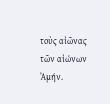τοὺς αἰῶνας τῶν αἰώνων Ἀμήν.